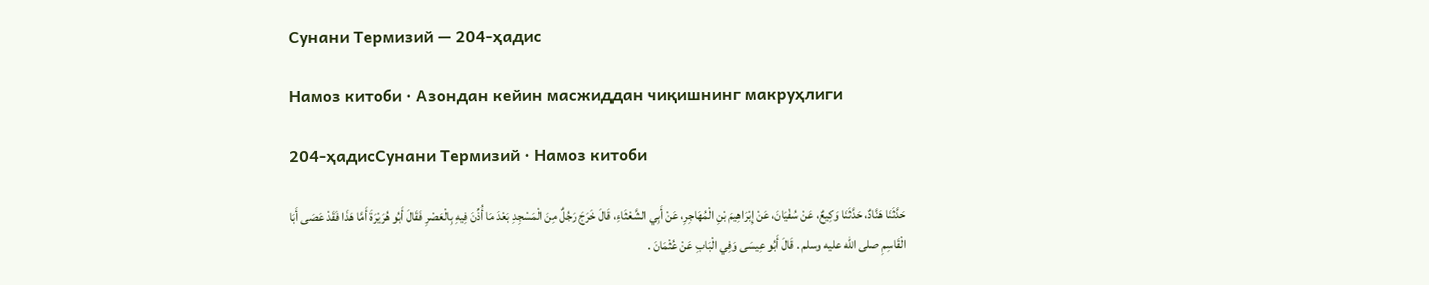Сунани Термизий — 204-ҳадис

Намоз китоби · Азондан кейин масжиддан чиқишнинг макруҳлиги

204-ҳадисСунани Термизий · Намоз китоби

حَدَّثَنَا هَنَّادٌ، حَدَّثَنَا وَكِيعٌ، عَنْ سُفْيَانَ، عَنْ إِبْرَاهِيمَ بْنِ الْمُهَاجِرِ، عَنْ أَبِي الشَّعْثَاءِ، قَالَ خَرَجَ رَجُلٌ مِنَ الْمَسْجِدِ بَعْدَ مَا أُذِّنَ فِيهِ بِالْعَصْرِ فَقَالَ أَبُو هُرَيْرَةَ أَمَّا هَذَا فَقَدْ عَصَى أَبَا الْقَاسِمِ صلى الله عليه وسلم . قَالَ أَبُو عِيسَى وَفِي الْبَابِ عَنْ عُثْمَانَ .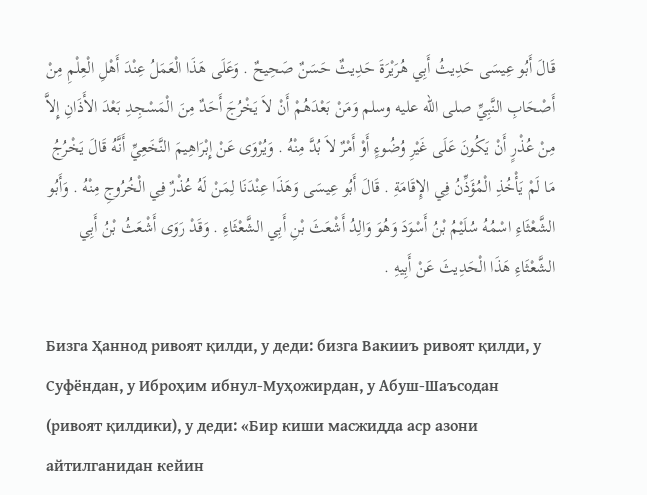قَالَ أَبُو عِيسَى حَدِيثُ أَبِي هُرَيْرَةَ حَدِيثٌ حَسَنٌ صَحِيحٌ . وَعَلَى هَذَا الْعَمَلُ عِنْدَ أَهْلِ الْعِلْمِ مِنْ أَصْحَابِ النَّبِيِّ صلى الله عليه وسلم وَمَنْ بَعْدَهُمْ أَنْ لاَ يَخْرُجَ أَحَدٌ مِنَ الْمَسْجِدِ بَعْدَ الأَذَانِ إِلاَّ مِنْ عُذْرٍ أَنْ يَكُونَ عَلَى غَيْرِ وُضُوءٍ أَوْ أَمْرٌ لاَ بُدَّ مِنْهُ . وَيُرْوَى عَنْ إِبْرَاهِيمَ النَّخَعِيِّ أَنَّهُ قَالَ يَخْرُجُ مَا لَمْ يَأْخُذِ الْمُؤَذِّنُ فِي الإِقَامَةِ . قَالَ أَبُو عِيسَى وَهَذَا عِنْدَنَا لِمَنْ لَهُ عُذْرٌ فِي الْخُرُوجِ مِنْهُ . وَأَبُو الشَّعْثَاءِ اسْمُهُ سُلَيْمُ بْنُ أَسْوَدَ وَهُوَ وَالِدُ أَشْعَثَ بْنِ أَبِي الشَّعْثَاءِ . وَقَدْ رَوَى أَشْعَثُ بْنُ أَبِي الشَّعْثَاءِ هَذَا الْحَدِيثَ عَنْ أَبِيهِ .

Бизга Ҳаннод ривоят қилди, у деди: бизга Вакииъ ривоят қилди, у Суфёндан, у Иброҳим ибнул-Муҳожирдан, у Абуш-Шаъсодан (ривоят қилдики), у деди: «Бир киши масжидда аср азони айтилганидан кейин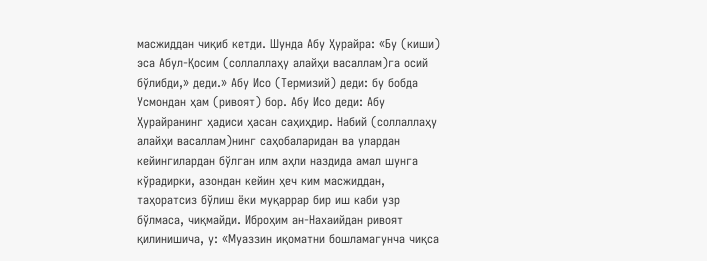масжиддан чиқиб кетди. Шунда Абу Ҳурайра: «Бу (киши) эса Абул-Қосим (соллаллаҳу алайҳи васаллам)га осий бўлибди,» деди.» Абу Исо (Термизий) деди: бу бобда Усмондан ҳам (ривоят) бор. Абу Исо деди: Абу Ҳурайранинг ҳадиси ҳасан саҳиҳдир. Набий (соллаллаҳу алайҳи васаллам)нинг саҳобаларидан ва улардан кейингилардан бўлган илм аҳли наздида амал шунга кўрадирки, азондан кейин ҳеч ким масжиддан, таҳоратсиз бўлиш ёки муқаррар бир иш каби узр бўлмаса, чиқмайди. Иброҳим ан-Нахаийдан ривоят қилинишича, у: «Муаззин иқоматни бошламагунча чиқса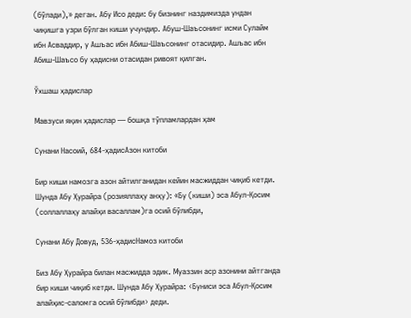(бўлади),» деган. Абу Исо деди: бу бизнинг наздимизда ундан чиқишга узри бўлган киши учундир. Абуш-Шаъсонинг исми Сулайм ибн Асваддир, у Ашъас ибн Абиш-Шаъсонинг отасидир. Ашъас ибн Абиш-Шаъсо бу ҳадисни отасидан ривоят қилган.

Ўхшаш ҳадислар

Мавзуси яқин ҳадислар — бошқа тўпламлардан ҳам

Сунани Насоий, 684-ҳадисАзон китоби

Бир киши намозга азон айтилганидан кейин масжиддан чиқиб кетди. Шунда Абу Ҳурайра (розияллаҳу анҳу): «Бу (киши) эса Абул-Қосим (соллаллаҳу алайҳи васаллам)га осий бўлибди,

Сунани Абу Довуд, 536-ҳадисНамоз китоби

Биз Абу Ҳурайра билан масжидда эдик. Муаззин аср азонини айтганда бир киши чиқиб кетди. Шунда Абу Ҳурайра: ‹Буниси эса Абул-Қосим алайҳис-саломга осий бўлибди› деди.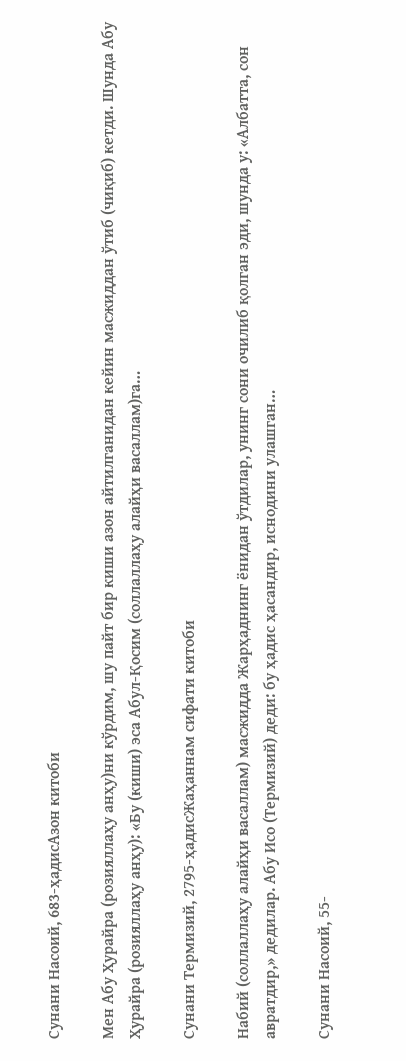Сунани Насоий, 683-ҳадисАзон китоби

Мен Абу Ҳурайра (розияллаҳу анҳу)ни кўрдим, шу пайт бир киши азон айтилганидан кейин масжиддан ўтиб (чиқиб) кетди. Шунда Абу Ҳурайра (розияллаҳу анҳу): «Бу (киши) эса Абул-Қосим (соллаллаҳу алайҳи васаллам)га…

Сунани Термизий, 2795-ҳадисЖаҳаннам сифати китоби

Набий (соллаллаҳу алайҳи васаллам) масжидда Жарҳаднинг ёнидан ўтдилар, унинг сони очилиб қолган эди, шунда у: «Албатта, сон авратдир,» дедилар. Абу Исо (Термизий) деди: бу ҳадис ҳасандир, иснодини улашган…

Сунани Насоий, 55-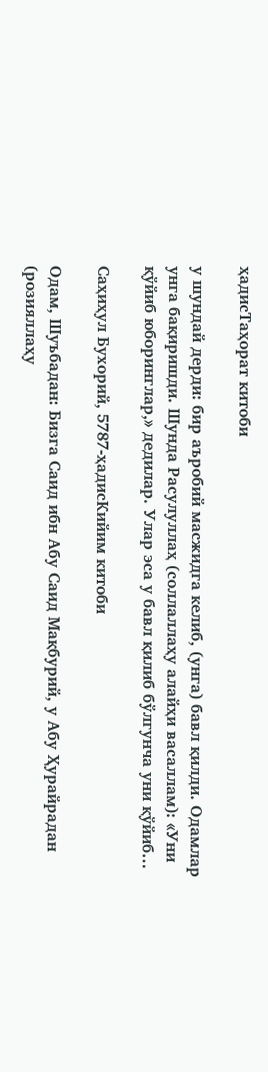ҳадисТаҳорат китоби

у шундай дерди: бир аъробий масжидга келиб, (унга) бавл қилди. Одамлар унга бақиришди. Шунда Расулуллаҳ (соллаллаҳу алайҳи васаллам): «Уни қўйиб юборинглар,» дедилар. Улар эса у бавл қилиб бўлгунча уни қўйиб…

Саҳиҳул Бухорий, 5787-ҳадисКийим китоби

Одам, Шуъбадан: Бизга Саид ибн Абу Саид Мақбурий, у Абу Ҳурайрадан (розияллаҳу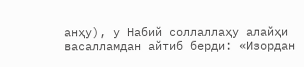анҳу), у Набий соллаллаҳу алайҳи васалламдан айтиб берди: «Изордан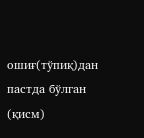ошиғ(тўпиқ)дан пастда бўлган (қисм)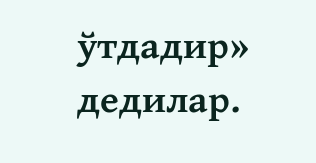ўтдадир» дедилар.